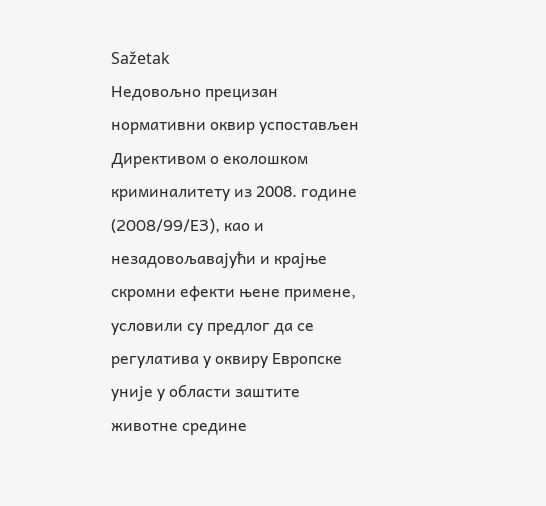Sažetak
Недовољно прецизан нормативни оквир успостављен Директивом о еколошком криминалитету из 2008. године (2008/99/EЗ), као и незадовољавајући и крајње скромни ефекти њене примене, условили су предлог да се регулатива у оквиру Европске уније у области заштите животне средине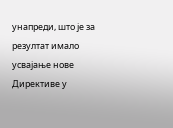унапреди, што је за резултат имало усвајање нове Директиве у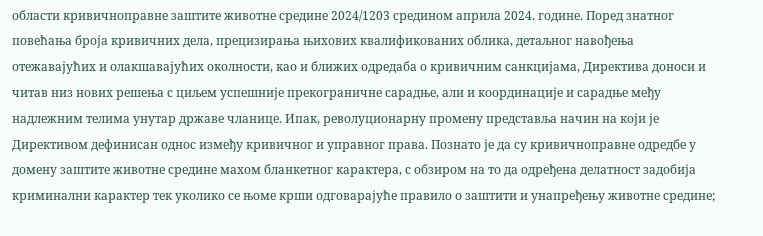области кривичноправне заштите животне средине 2024/1203 средином априла 2024. године. Поред знатног повећања броја кривичних дела, прецизирања њихових квалификованих облика, детаљног навођења отежавајућих и олакшавајућих околности, као и ближих одредаба о кривичним санкцијама, Директива доноси и читав низ нових решења с циљем успешније прекограничне сарадње, али и координације и сарадње међу надлежним телима унутар државе чланице. Ипак, револуционарну промену представља начин на који је Директивом дефинисан однос између кривичног и управног права. Познато је да су кривичноправне одредбе у домену заштите животне средине махом бланкетног карактера, с обзиром на то да одређена делатност задобија криминални карактер тек уколико се њоме крши одговарајуће правило о заштити и унапређењу животне средине;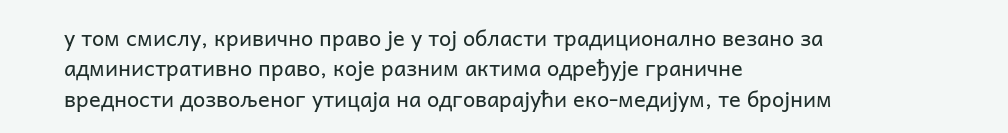у том смислу, кривично право је у тој области традиционално везано за административно право, које разним актима одређује граничне вредности дозвољеног утицаја на одговарајући еко-медијум, те бројним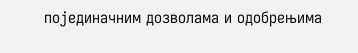појединачним дозволама и одобрењима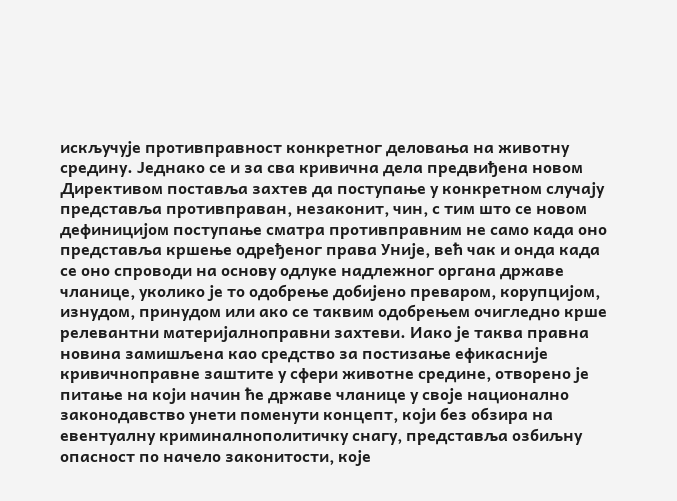искључује противправност конкретног деловања на животну средину. Једнако се и за сва кривична дела предвиђена новом Директивом поставља захтев да поступање у конкретном случају представља противправан, незаконит, чин, с тим што се новом дефиницијом поступање сматра противправним не само када оно представља кршење одређеног права Уније, већ чак и онда када се оно спроводи на основу одлуке надлежног органа државе чланице, уколико је то одобрење добијено преваром, корупцијом, изнудом, принудом или ако се таквим одобрењем очигледно крше релевантни материјалноправни захтеви. Иако је таква правна новина замишљена као средство за постизање ефикасније кривичноправне заштите у сфери животне средине, отворено је питање на који начин ће државе чланице у своје национално законодавство унети поменути концепт, који без обзира на евентуалну криминалнополитичку снагу, представља озбиљну опасност по начело законитости, које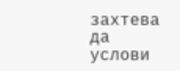захтева да услови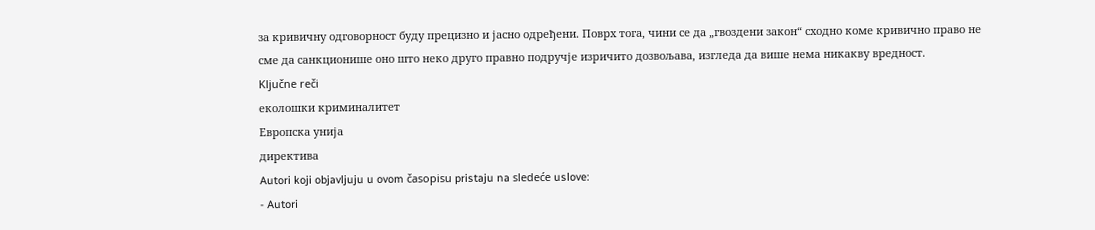за кривичну одговорност буду прецизно и јасно одређени. Поврх тога, чини се да „гвоздени закон“ сходно коме кривично право не сме да санкционише оно што неко друго правно подручје изричито дозвољава, изгледа да више нема никакву вредност.
Ključne reči
еколошки криминалитет
Европска унија
директива
Autori koji objavljuju u ovom časopisu pristaju na sledeće uslove:
- Autori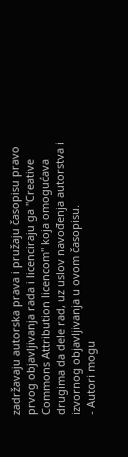zadržavaju autorska prava i pružaju časopisu pravo prvog objavljivanja rada i licenciraju ga "Creative Commons Attribution licencom" koja omogućava drugima da dele rad, uz uslov navođenja autorstva i izvornog objavljivanja u ovom časopisu.
- Autori mogu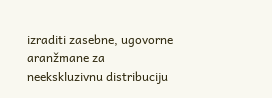izraditi zasebne, ugovorne aranžmane za neekskluzivnu distribuciju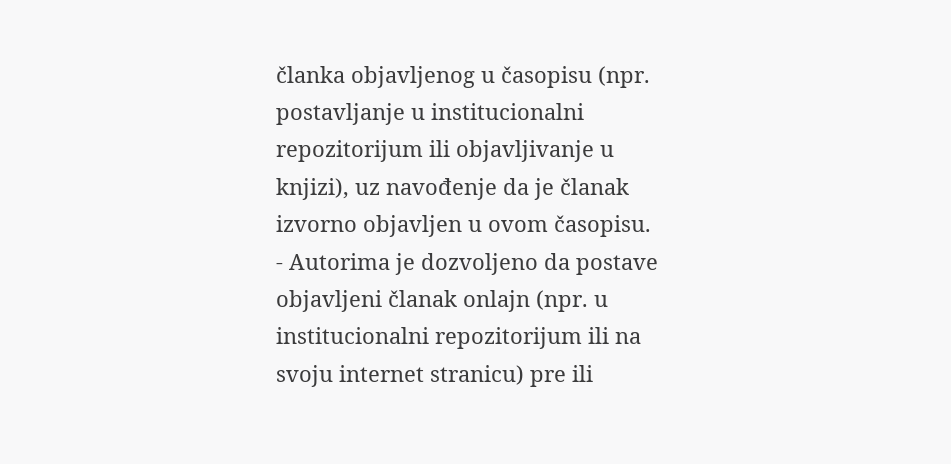članka objavljenog u časopisu (npr. postavljanje u institucionalni repozitorijum ili objavljivanje u knjizi), uz navođenje da je članak izvorno objavljen u ovom časopisu.
- Autorima je dozvoljeno da postave objavljeni članak onlajn (npr. u institucionalni repozitorijum ili na svoju internet stranicu) pre ili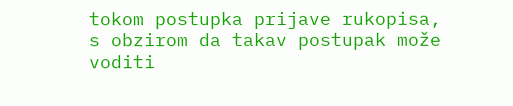tokom postupka prijave rukopisa, s obzirom da takav postupak može voditi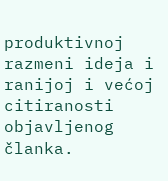produktivnoj razmeni ideja i ranijoj i većoj citiranosti objavljenog članka.